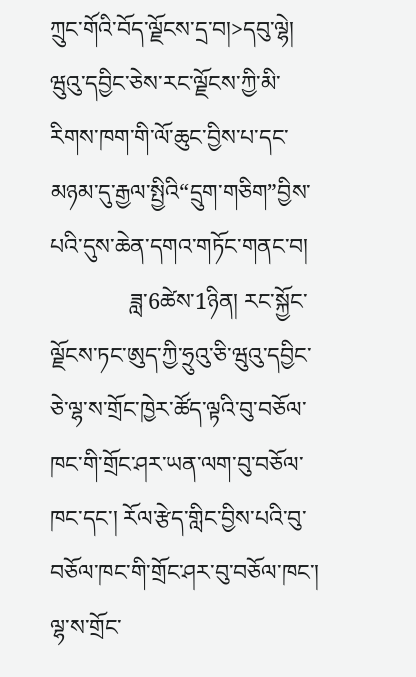ཀྲུང་གོའི་བོད་ལྗོངས་དྲ་བ།>དབུ་ལྷེ།
ཝུའུ་དབྱིང་ཅེས་རང་ལྗོངས་ཀྱི་མི་རིགས་ཁག་གི་ལོ་ཆུང་བྱིས་པ་དང་མཉམ་དུ་རྒྱལ་སྤྱིའི“དྲུག་གཅིག”བྱིས་པའི་དུས་ཆེན་དགའ་གཏོང་གནང་བ།
              ཟླ་6ཚེས་1ཉིན། རང་སྐྱོང་ལྗོངས་ཏང་ཨུད་ཀྱི་ཧྲུའུ་ཅི་ཝུའུ་དབྱིང་ཅེ་ལྷ་ས་གྲོང་ཁྱེར་ཚོད་ལྟའི་བུ་བཅོལ་ཁང་གི་གྲོང་ཤར་ཡན་ལག་བུ་བཅོལ་ཁང་དང་། རོལ་རྩེད་གླིང་བྱིས་པའི་བུ་བཅོལ་ཁང་གི་གྲོང་ཤར་བུ་བཅོལ་ཁང་། ལྷ་ས་གྲོང་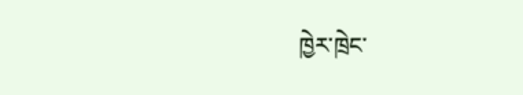ཁྱེར་ཁྲེང་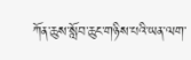ཀོན་ཆུས་སློབ་ཆུང་གཉིས་པའི་ཡན་ལག་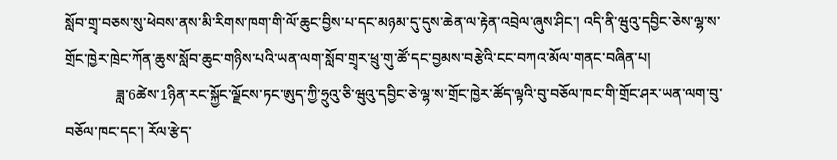སློབ་གྲྭ་བཅས་སུ་ཕེབས་ནས་མི་རིགས་ཁག་གི་ལོ་ཆུང་བྱིས་པ་དང་མཉམ་དུ་དུས་ཆེན་ལ་རྟེན་འབྲེལ་ཞུས་ཤིང་། འདི་ནི་ཝུའུ་དབྱིང་ཅེས་ལྷ་ས་གྲོང་ཁྱེར་ཁྲེང་ཀོན་ཆུས་སློབ་ཆུང་གཉིས་པའི་ཡན་ལག་སློབ་གྲྭར་ཕྲུ་གུ་ཚོ་དང་བྱམས་བརྩེའི་ངང་བཀའ་མོལ་གནང་བཞིན་པ།
              ཟླ་6ཚེས་1ཉིན་རང་སྐྱོང་ལྗོངས་ཏང་ཨུད་ཀྱི་ཧྲུའུ་ཅི་ཝུའུ་དབྱིང་ཅེ་ལྷ་ས་གྲོང་ཁྱེར་ཚོད་ལྟའི་བུ་བཅོལ་ཁང་གི་གྲོང་ཤར་ཡན་ལག་བུ་བཅོལ་ཁང་དང་། རོལ་རྩེད་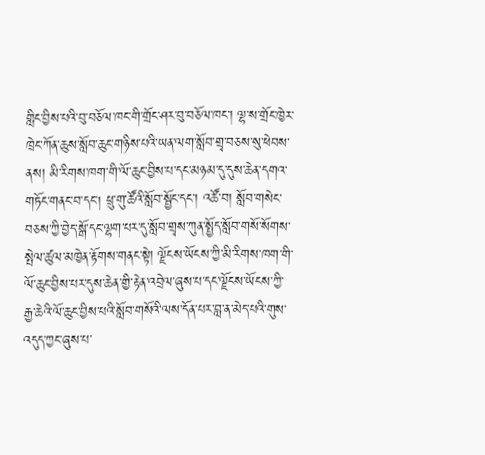གླིང་བྱིས་པའི་བུ་བཅོལ་ཁང་གི་གྲོང་ཤར་བུ་བཅོལ་ཁང་། ལྷ་ས་གྲོང་ཁྱེར་ཁྲེང་ཀོན་ཆུས་སློབ་ཆུང་གཉིས་པའི་ཡན་ལག་སློབ་གྲྭ་བཅས་སུ་ཕེབས་ནས། མི་རིགས་ཁག་གི་ལོ་ཆུང་བྱིས་པ་དང་མཉམ་དུ་དུས་ཆེན་དགའ་གཏོང་གནང་བ་དང། ཕྲུ་གུ་ཚོའི་སློབ་སྦྱོང་དང་། འཚོ་བ། སློབ་གསེང་བཅས་ཀྱི་བྱེད་སྒོ་དང་ལྷག་པར་དུ་སློབ་གྲྭས་ཀུན་སྤྱོད་སློབ་གསོ་སོགས་སྤེལ་ཚུལ་མཁྱེན་རྟོགས་གནང་སྟེ། ལྗོངས་ཡོངས་ཀྱི་མི་རིགས་ཁག་གི་ལོ་ཆུང་བྱིས་པར་དུས་ཆེན་གྱི་རྟེན་འབྲེལ་ཞུས་པ་དང་ལྗོངས་ཡོངས་ཀྱི་རྒྱ་ཆེའི་ལོ་ཆུང་བྱིས་པའི་སློབ་གསོའི་ལས་དོན་པར་བླ་ན་མེད་པའི་གུས་འདུད་ཀྱང་ཞུས་པ་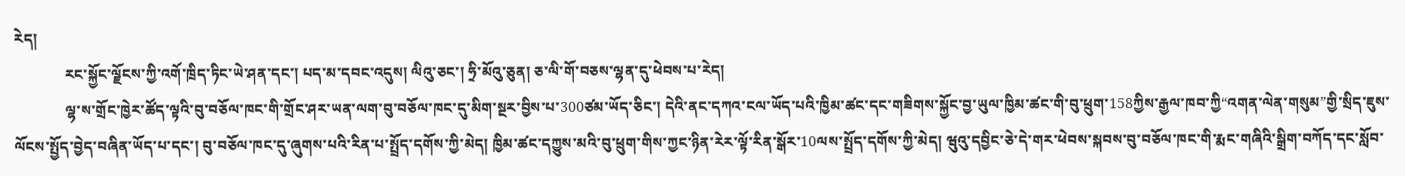རེད།
              རང་སྐྱོང་ལྗོངས་ཀྱི་འགོ་ཁྲིད་ཏིང་ཡེ་ཤན་དང་། པད་མ་དབང་འདུས། ལིའུ་ཅང་། ཧྲི་མོའུ་ཅུན། ཅ་ལི་གོ་བཅས་ལྷན་དུ་ཕེབས་པ་རེད།
              ལྷ་ས་གྲོང་ཁྱེར་ཚོད་ལྟའི་བུ་བཅོལ་ཁང་གི་གྲོང་ཤར་ཡན་ལག་བུ་བཅོལ་ཁང་དུ་མིག་སྔར་བྱིས་པ་300ཙམ་ཡོད་ཅིང་། དེའི་ནང་དཀའ་ངལ་ཡོད་པའི་ཁྱིམ་ཚང་དང་གཟིགས་སྐྱོང་བྱ་ཡུལ་ཁྱིམ་ཚང་གི་བུ་ཕྲུག་158ཀྱིས་རྒྱལ་ཁབ་ཀྱི“འགན་ལེན་གསུམ”གྱི་སྲིད་ཇུས་ལོངས་སྤྱོད་བྱེད་བཞིན་ཡོད་པ་དང་། བུ་བཅོལ་ཁང་དུ་ཞུགས་པའི་རིན་པ་སྤྲོད་དགོས་ཀྱི་མེད། ཁྱིམ་ཚང་དཀྱུས་མའི་བུ་ཕྲུག་གིས་ཀྱང་ཉིན་རེར་ལྟོ་རིན་སྒོར་10ལས་སྤྲོད་དགོས་ཀྱི་མེད། ཝུའུ་དབྱིང་ཅེ་དེ་གར་ཕེབས་སྐབས་བུ་བཅོལ་ཁང་གི་རྨང་གཞིའི་སྒྲིག་བཀོད་དང་སློབ་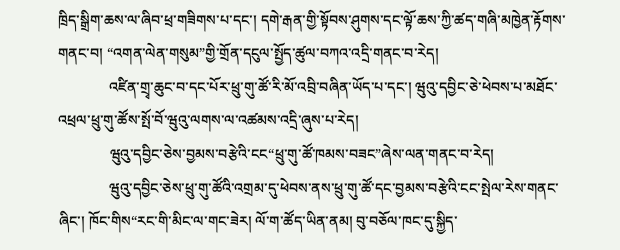ཁྲིད་སྒྲིག་ཆས་ལ་ཞིབ་ཕྲ་གཟིགས་པ་དང་། དགེ་རྒན་གྱི་སྟོབས་ཤུགས་དང་ལྟོ་ཆས་ཀྱི་ཚད་གཞི་མཁྱེན་རྟོགས་གནང་བ། “འགན་ལེན་གསུམ”གྱི་གྲོན་དངུལ་སྤྱོད་ཚུལ་བཀའ་འདྲི་གནང་བ་རེད།
              འཛིན་གྲྭ་ཆུང་བ་དང་པོར་ཕྲུ་གུ་ཚོ་རི་མོ་འབྲི་བཞིན་ཡོད་པ་དང་། ཝུའུ་དབྱིང་ཅེ་ཕེབས་པ་མཐོང་འཕྲལ་ཕྲུ་གུ་ཚོས་སྤོ་བོ་ཝུའུ་ལགས་ལ་འཚམས་འདྲི་ཞུས་པ་རེད།
              ཝུའུ་དབྱིང་ཅེས་བྱམས་བརྩེའི་ངང“ཕྲུ་གུ་ཚོ་ཁམས་བཟང”ཞེས་ལན་གནང་བ་རེད།
              ཝུའུ་དབྱིང་ཅེས་ཕྲུ་གུ་ཚོའི་འགྲམ་དུ་ཕེབས་ནས་ཕྲུ་གུ་ཚོ་དང་བྱམས་བརྩེའི་ངང་སྤེལ་རེས་གནང་ཞིང་། ཁོང་གིས“རང་གི་མིང་ལ་གང་ཟེར། ལོ་ག་ཚོད་ཡིན་ནམ། བུ་བཅོལ་ཁང་དུ་སྐྱིད་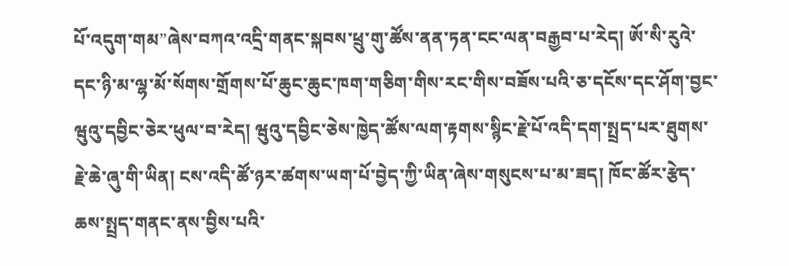པོ་འདུག་གམ”ཞེས་བཀའ་འདྲི་གནང་སྐབས་ཕྲུ་གུ་ཚོས་ནན་ཏན་ངང་ལན་བརྒྱབ་པ་རེད། ཨོ་སི་རུའེ་དང་ཉི་མ་ལྷ་མོ་སོགས་གྲོགས་པོ་ཆུང་ཆུང་ཁག་གཅིག་གིས་རང་གིས་བཟོས་པའི་ཅ་དངོས་དང་ཤོག་བྱང་ཝུའུ་དབྱིང་ཅེར་ཕུལ་བ་རེད། ཝུའུ་དབྱིང་ཅེས་ཁྱེད་ཚོས་ལག་རྟགས་སྙིང་རྗེ་པོ་འདི་དག་སྤྲད་པར་ཐུགས་རྗེ་ཆེ་ཞུ་གི་ཡིན། ངས་འདི་ཚོ་ཉར་ཚགས་ཡག་པོ་བྱེད་ཀྱི་ཡིན་ཞེས་གསུངས་པ་མ་ཟད། ཁོང་ཚོར་རྩེད་ཆས་སྤྲད་གནང་ནས་བྱིས་པའི་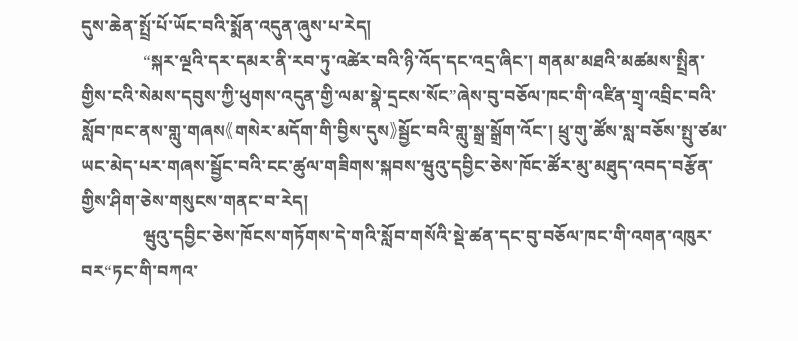དུས་ཆེན་སྤྲོ་པོ་ཡོང་བའི་སྨོན་འདུན་ཞུས་པ་རེད།
              “སྐར་ལྔའི་དར་དམར་ནི་རབ་ཏུ་འཚེར་བའི་ཉི་འོད་དང་འདྲ་ཞིང་། གནམ་མཐའི་མཚམས་སྤྲིན་གྱིས་ངའི་སེམས་དབུས་ཀྱི་ཕུགས་འདུན་གྱི་ལམ་སྣེ་དྲངས་སོང”ཞེས་བུ་བཅོལ་ཁང་གི་འཛིན་གྲྭ་འབྲིང་བའི་སློབ་ཁང་ནས་གླུ་གཞས《གསེར་མདོག་གི་བྱིས་དུས》སྦྱོང་བའི་གླུ་སྒྲ་སྒྲོག་འོང་། ཕྲུ་གུ་ཚོས་སླ་བཅོས་སྤུ་ཙམ་ཡང་མེད་པར་གཞས་སྦྱོང་བའི་ངང་ཚུལ་གཟིགས་སྐབས་ཝུའུ་དབྱིང་ཅེས་ཁོང་ཚོར་མུ་མཐུད་འབད་བརྩོན་གྱིས་ཤིག་ཅེས་གསུངས་གནང་བ་རེད།
              ཝུའུ་དབྱིང་ཅེས་ཁོངས་གཏོགས་དེ་གའི་སློབ་གསོའི་སྡེ་ཚན་དང་བུ་བཅོལ་ཁང་གི་འགན་འཁུར་བར“ཏང་གི་བཀའ་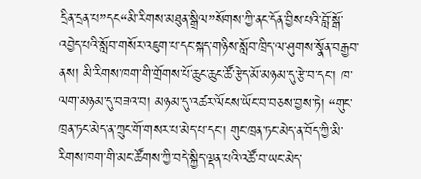དྲིན་དྲན་པ”དང“མི་རིགས་མཐུན་སྒྲིལ”སོགས་ཀྱི་ནང་དོན་བྱིས་པའི་བློ་སྒོ་འབྱེད་པའི་སློབ་གསོར་འཇུག་པ་དང་སྐད་གཉིས་སློབ་ཁྲིད་ལ་ཤུགས་སྣོན་བརྒྱབ་ནས། མི་རིགས་ཁག་གི་གྲོགས་པོ་ཆུང་ཆུང་ཚོ་རྩེད་མོ་མཉམ་དུ་རྩེ་བ་དང་། ཁ་ལག་མཉམ་དུ་བཟའ་བ། མཉམ་དུ་འཚར་ལོངས་ཡོང་བ་བཅས་བྱས་ཏེ། “གུང་ཁྲན་ཏང་མེད་ན་ཀྲུང་གོ་གསར་པ་མེད་པ་དང་། གུང་ཁྲན་ཏང་མེད་ན་བོད་ཀྱི་མི་རིགས་ཁག་གི་མང་ཚོགས་ཀྱི་བདེ་སྐྱིད་ལྡན་པའི་འཚོ་བ་ཡང་མེད་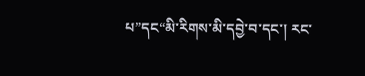པ”དང“མི་རིགས་མི་དབྱེ་བ་དང་། རང་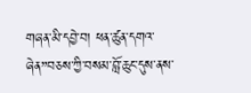གཞན་མི་དབྱེ་བ། ཕན་ཚུན་དགའ་ཞེན”བཅས་ཀྱི་བསམ་བློ་ཆུང་དུས་ནས་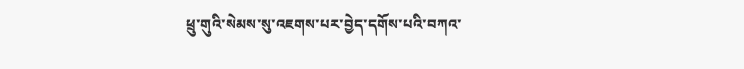ཕྲུ་གུའི་སེམས་སུ་འཇགས་པར་བྱེད་དགོས་པའི་བཀའ་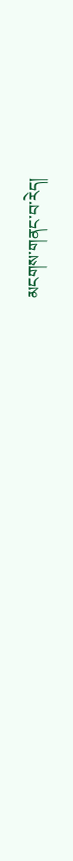མངགས་གནང་བ་རེད།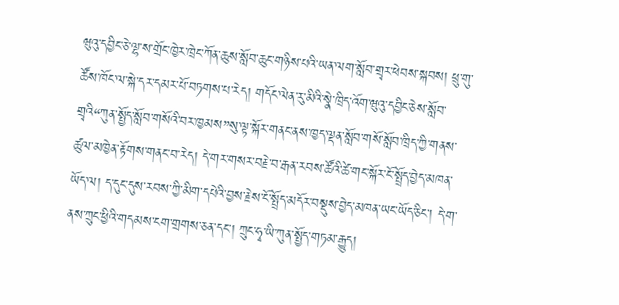ཝུའུ་དབྱིང་ཅེ་ལྷ་ས་གྲོང་ཁྱེར་ཁྲེང་ཀོན་ཆུས་སློབ་ཆུང་གཉིས་པའི་ཡན་ལག་སློབ་གྲྭར་ཕེབས་སྐབས། ཕྲུ་གུ་ཚོས་ཁོང་ལ་སྐེ་དར་དམར་པོ་བཏགས་པ་རེད། གདོང་ལེན་རུ་མིའི་སྣེ་ཁྲིད་འོག་ཝུའུ་དབྱིང་ཅེས་སློབ་གྲྭའི“ཀུན་སྤྱོད་སློབ་གསོའི་བར་ཁྱམས”སུ་ལྟ་སྐོར་གནང་ནས་ཁྱད་ལྡན་སློབ་གསོ་སློབ་ཁྲིད་ཀྱི་གནས་ཚུལ་མཁྱེན་རྟོགས་གནང་བ་རེད། དེ་གར་གསར་བརྗེ་བ་རྒན་རབས་ཚོའི་ཚེ་གང་སྐོར་ངོ་སྤྲོད་བྱེད་མཁན་ཡོད་ལ། ད་དུང་དུས་རབས་ཀྱི་མིག་དཔེའི་བྱས་རྗེས་ངོ་སྤྲོད་མདོར་བསྡུས་བྱེད་མཁན་ཡང་ཡོད་ཅིང་། དེ་ག་ནས་ཀྲུང་ཕྱིའི་གདམས་ངག་གྲགས་ཅན་དང་། ཀྲུང་ཧྭ་ཡི་ཀུན་སྤྱོད་གཏམ་རྒྱུད།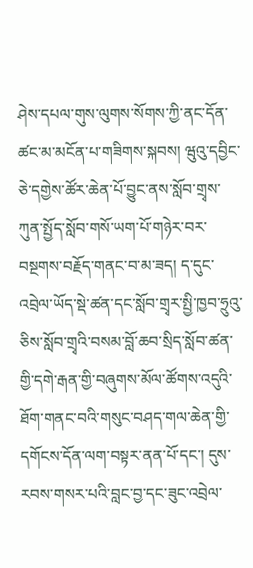ཤེས་དཔལ་གུས་ལུགས་སོགས་ཀྱི་ནང་དོན་ཚང་མ་མངོན་པ་གཟིགས་སྐབས། ཝུའུ་དབྱིང་ཅེ་དགྱེས་ཚོར་ཆེན་པོ་བྱུང་ནས་སློབ་གྲྭས་ཀུན་སྤྱོད་སློབ་གསོ་ཡག་པོ་གཉེར་བར་བསྔགས་བརྗོད་གནང་བ་མ་ཟད། ད་དུང་འབྲེལ་ཡོད་སྡེ་ཚན་དང་སློབ་གྲྭར་སྤྱི་ཁྱབ་ཧྲུའུ་ཅིས་སློབ་གྲྭའི་བསམ་བློ་ཆབ་སྲིད་སློབ་ཚན་གྱི་དགེ་རྒན་གྱི་བཞུགས་མོལ་ཚོགས་འདུའི་ཐོག་གནང་བའི་གསུང་བཤད་གལ་ཆེན་གྱི་དགོངས་དོན་ལག་བསྟར་ནན་པོ་དང་། དུས་རབས་གསར་པའི་བླང་བྱ་དང་ཟུང་འབྲེལ་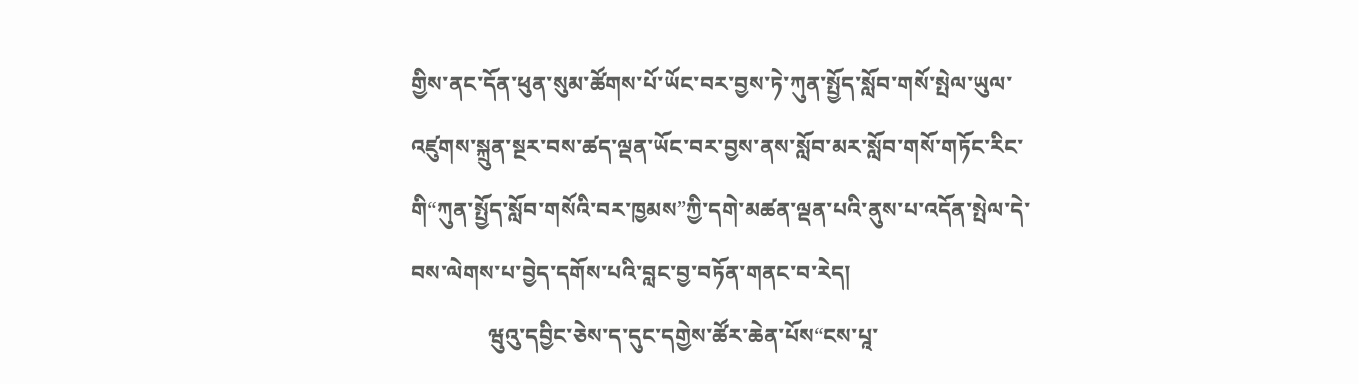གྱིས་ནང་དོན་ཕུན་སུམ་ཚོགས་པོ་ཡོང་བར་བྱས་ཏེ་ཀུན་སྤྱོད་སློབ་གསོ་སྤེལ་ཡུལ་འཛུགས་སྐྲུན་སྔར་བས་ཚད་ལྡན་ཡོང་བར་བྱས་ནས་སློབ་མར་སློབ་གསོ་གཏོང་རིང་གི“ཀུན་སྤྱོད་སློབ་གསོའི་བར་ཁྱམས”ཀྱི་དགེ་མཚན་ལྡན་པའི་ནུས་པ་འདོན་སྤེལ་དེ་བས་ལེགས་པ་བྱེད་དགོས་པའི་བླང་བྱ་བཏོན་གནང་བ་རེད།
              ཝུའུ་དབྱིང་ཅེས་ད་དུང་དགྱེས་ཚོར་ཆེན་པོས“ངས་པཱ་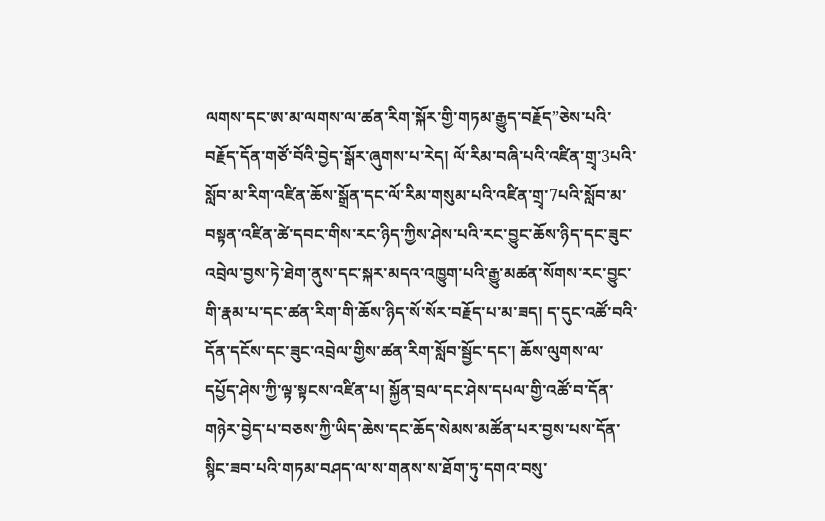ལགས་དང་ཨ་མ་ལགས་ལ་ཚན་རིག་སྐོར་གྱི་གཏམ་རྒྱུད་བརྗོད”ཅེས་པའི་བརྗོད་དོན་གཙོ་བོའི་བྱེད་སྒོར་ཞུགས་པ་རེད། ལོ་རིམ་བཞི་པའི་འཛིན་གྲྭ་3པའི་སློབ་མ་རིག་འཛིན་ཆོས་སྒྲོན་དང་ལོ་རིམ་གསུམ་པའི་འཛིན་གྲྭ་7པའི་སློབ་མ་བསྟན་འཛིན་ཚེ་དབང་གིས་རང་ཉིད་ཀྱིས་ཤེས་པའི་རང་བྱུང་ཆོས་ཉིད་དང་ཟུང་འབྲེལ་བྱས་ཏེ་ཐེག་ནུས་དང་སྐར་མདའ་འཁྱུག་པའི་རྒྱུ་མཚན་སོགས་རང་བྱུང་གི་རྣམ་པ་དང་ཚན་རིག་གི་ཆོས་ཉིད་སོ་སོར་བརྗོད་པ་མ་ཟད། ད་དུང་འཚོ་བའི་དོན་དངོས་དང་ཟུང་འབྲེལ་གྱིས་ཚན་རིག་སློབ་སྦྱོང་དང་། ཆོས་ལུགས་ལ་དཔྱོད་ཤེས་ཀྱི་ལྟ་སྟངས་འཛིན་པ། སྐྱོན་བྲལ་དང་ཤེས་དཔལ་གྱི་འཚོ་བ་དོན་གཉེར་བྱེད་པ་བཅས་ཀྱི་ཡིད་ཆེས་དང་ཆོད་སེམས་མཚོན་པར་བྱས་པས་དོན་སྙིང་ཟབ་པའི་གཏམ་བཤད་ལ་ས་གནས་ས་ཐོག་ཏུ་དགའ་བསུ་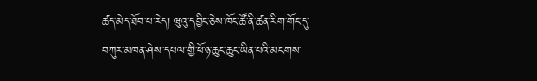ཚད་མེད་ཐོབ་པ་རེད། ཝུའུ་དབྱིང་ཅེས་ཁོང་ཚོ་ནི་ཚན་རིག་གོང་དུ་བཀུར་མཁན་ཤེས་དཔལ་གྱི་ཕོ་ཉ་ཆུང་ཆུང་ཡིན་པའི་མངགས་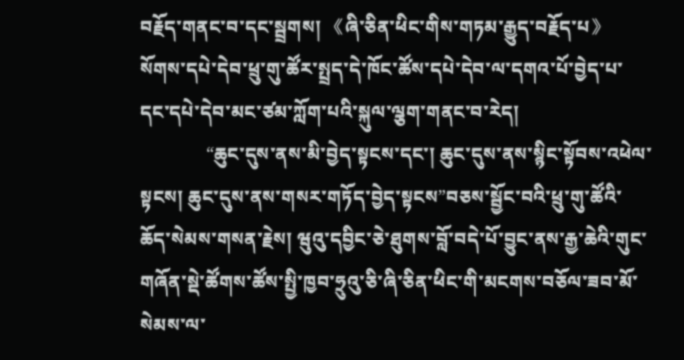བརྗོད་གནང་བ་དང་སྦྲགས། 《ཞི་ཅིན་ཕིང་གིས་གཏམ་རྒྱུད་བརྗོད་པ》སོགས་དཔེ་དེབ་ཕྲུ་གུ་ཚོར་སྤྲད་དེ་ཁོང་ཚོས་དཔེ་དེབ་ལ་དགའ་པོ་བྱེད་པ་དང་དཔེ་དེབ་མང་ཙམ་ཀློག་པའི་སྐུལ་ལྕག་གནང་བ་རེད།
              “ཆུང་དུས་ནས་མི་བྱེད་སྟངས་དང་། ཆུང་དུས་ནས་སྙིང་སྟོབས་འཕེལ་སྟངས། ཆུང་དུས་ནས་གསར་གཏོད་བྱེད་སྟངས”བཅས་སྦྱོང་བའི་ཕྲུ་གུ་ཚོའི་ཆོད་སེམས་གསན་རྗེས། ཝུའུ་དབྱིང་ཅེ་ཐུགས་བློ་བདེ་པོ་བྱུང་ནས་རྒྱ་ཆེའི་གུང་གཞོན་སྡེ་ཚོགས་ཚོས་སྤྱི་ཁྱབ་ཧྲུའུ་ཅི་ཞི་ཅིན་ཕིང་གི་མངགས་བཅོལ་ཟབ་མོ་སེམས་ལ་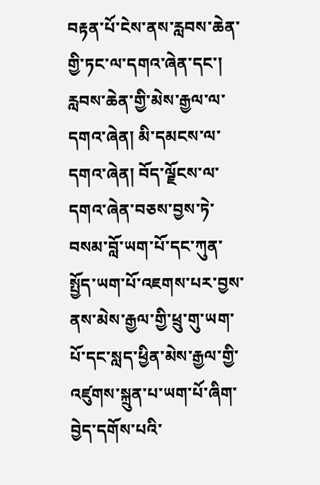བརྟན་པོ་ངེས་ནས་རླབས་ཆེན་གྱི་ཏང་ལ་དགའ་ཞེན་དང་། རླབས་ཆེན་གྱི་མེས་རྒྱལ་ལ་དགའ་ཞེན། མི་དམངས་ལ་དགའ་ཞེན། བོད་ལྗོངས་ལ་དགའ་ཞེན་བཅས་བྱས་ཏེ་བསམ་བློ་ཡག་པོ་དང་ཀུན་སྤྱོད་ཡག་པོ་འཇགས་པར་བྱས་ནས་མེས་རྒྱལ་གྱི་ཕྲུ་གུ་ཡག་པོ་དང་སླད་ཕྱིན་མེས་རྒྱལ་གྱི་འཛུགས་སྐྲུན་པ་ཡག་པོ་ཞིག་བྱེད་དགོས་པའི་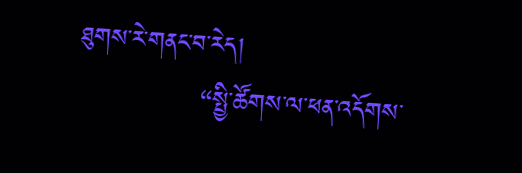ཐུགས་རེ་གནང་བ་རེད།
              “སྤྱི་ཚོགས་ལ་ཕན་འདོགས་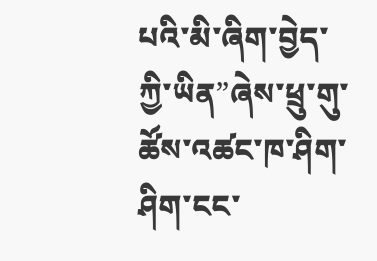པའི་མི་ཞིག་བྱེད་ཀྱི་ཡིན”ཞེས་ཕྲུ་གུ་ཚོས་འཚང་ཁ་ཤིག་ཤིག་ངང་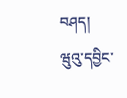བཤད། ཝུའུ་དབྱིང་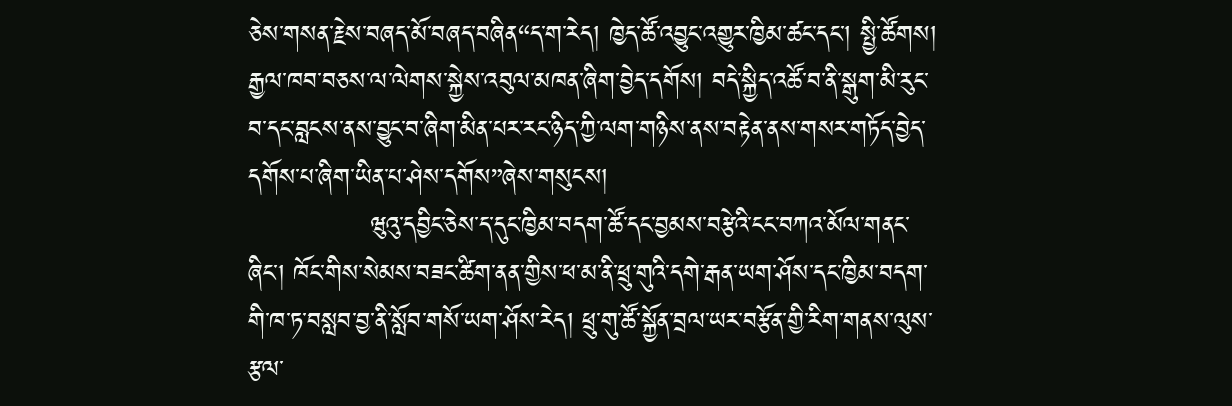ཅེས་གསན་རྗེས་བཞད་མོ་བཞད་བཞིན“ད་ག་རེད། ཁྱེད་ཚོ་འབྱུང་འགྱུར་ཁྱིམ་ཚང་དང་། སྤྱི་ཚོགས། རྒྱལ་ཁབ་བཅས་ལ་ལེགས་སྐྱེས་འབུལ་མཁན་ཞིག་བྱེད་དགོས། བདེ་སྐྱིད་འཚོ་བ་ནི་སྒུག་མི་རུང་བ་དང་བླངས་ནས་བྱུང་བ་ཞིག་མིན་པར་རང་ཉིད་ཀྱི་ལག་གཉིས་ནས་བརྟེན་ནས་གསར་གཏོད་བྱེད་དགོས་པ་ཞིག་ཡིན་པ་ཤེས་དགོས”ཞེས་གསུངས།
              ཝུའུ་དབྱིང་ཅེས་ད་དུང་ཁྱིམ་བདག་ཚོ་དང་བྱམས་བརྩེའི་ངང་བཀའ་མོལ་གནང་ཞིང་། ཁོང་གིས་སེམས་བཟང་ཚིག་ནན་གྱིས་ཕ་མ་ནི་ཕྲུ་གུའི་དགེ་རྒན་ཡག་ཤོས་དང་ཁྱིམ་བདག་གི་ཁ་ཏ་བསླབ་བྱ་ནི་སློབ་གསོ་ཡག་ཤོས་རེད། ཕྲུ་གུ་ཚོ་སྐྱོན་བྲལ་ཡར་བརྩོན་གྱི་རིག་གནས་ལུས་རྩལ་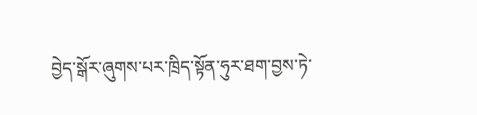བྱེད་སྒོར་ཞུགས་པར་ཁྲིད་སྟོན་ཧུར་ཐག་བྱས་ཏེ་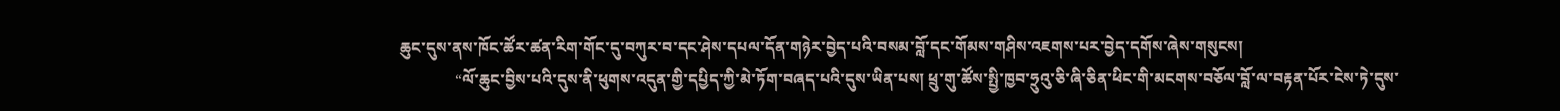ཆུང་དུས་ནས་ཁོང་ཚོར་ཚན་རིག་གོང་དུ་བཀུར་བ་དང་ཤེས་དཔལ་དོན་གཉེར་བྱེད་པའི་བསམ་བློ་དང་གོམས་གཤིས་འཇགས་པར་བྱེད་དགོས་ཞེས་གསུངས།
              “ལོ་ཆུང་བྱིས་པའི་དུས་ནི་ཕུགས་འདུན་གྱི་དཔྱིད་ཀྱི་མེ་ཏོག་བཞད་པའི་དུས་ཡིན་པས། ཕྲུ་གུ་ཚོས་སྤྱི་ཁྱབ་ཧྲུའུ་ཅི་ཞི་ཅིན་ཕིང་གི་མངགས་བཅོལ་བློ་ལ་བརྟན་པོར་ངེས་ཏེ་དུས་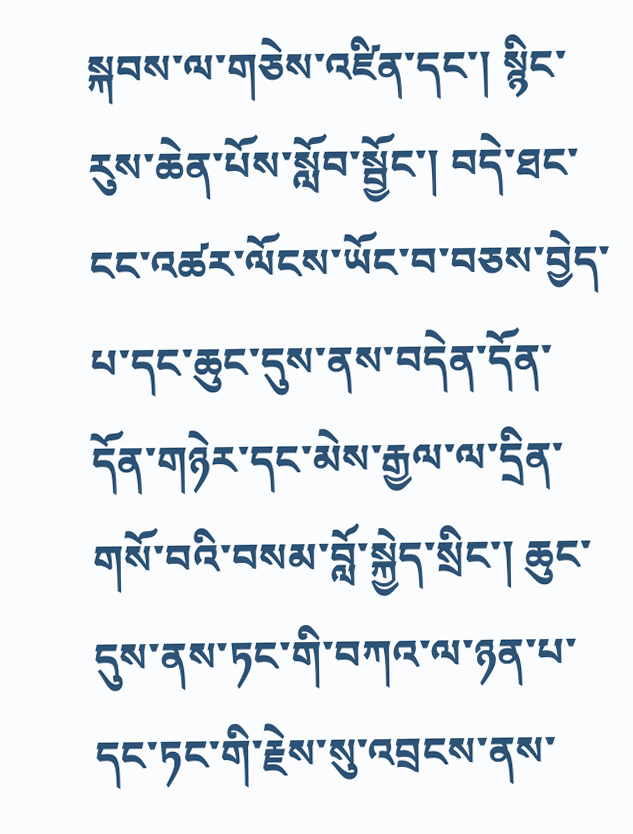སྐབས་ལ་གཅེས་འཛིན་དང་། སྙིང་རུས་ཆེན་པོས་སློབ་སྦྱོང་། བདེ་ཐང་ངང་འཚར་ལོངས་ཡོང་བ་བཅས་བྱེད་པ་དང་ཆུང་དུས་ནས་བདེན་དོན་དོན་གཉེར་དང་མེས་རྒྱལ་ལ་དྲིན་གསོ་བའི་བསམ་བློ་སྐྱེད་སྲིང་། ཆུང་དུས་ནས་ཏང་གི་བཀའ་ལ་ཉན་པ་དང་ཏང་གི་རྗེས་སུ་འབྲངས་ནས་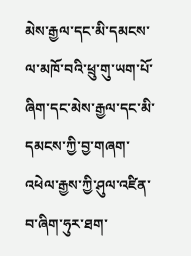མེས་རྒྱལ་དང་མི་དམངས་ལ་མཁོ་བའི་ཕྲུ་གུ་ཡག་པོ་ཞིག་དང་མེས་རྒྱལ་དང་མི་དམངས་ཀྱི་བྱ་གཞག་འཕེལ་རྒྱས་ཀྱི་ཤུལ་འཛིན་བ་ཞིག་ཧུར་ཐག་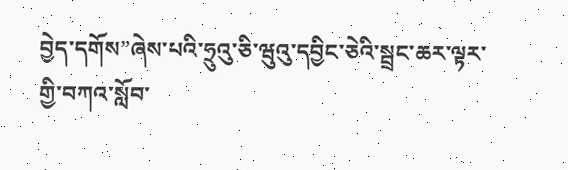བྱེད་དགོས”ཞེས་པའི་ཧྲུའུ་ཅི་ཝུའུ་དབྱིང་ཅེའི་སྦྲང་ཆར་ལྟར་གྱི་བཀའ་སློབ་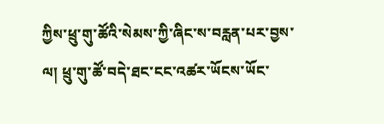ཀྱིས་ཕྲུ་གུ་ཚོའི་སེམས་ཀྱི་ཞིང་ས་བརླན་པར་བྱས་ལ། ཕྲུ་གུ་ཚོ་བདེ་ཐང་ངང་འཚར་ཡོངས་ཡོང་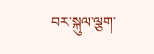བར་སྐུལ་ལྕག་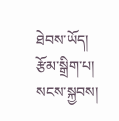ཐེབས་ཡོད།
རྩོམ་སྒྲིག་པ། སངས་སྐྱབས།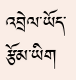འབྲེལ་ཡོད་རྩོམ་ཡིག